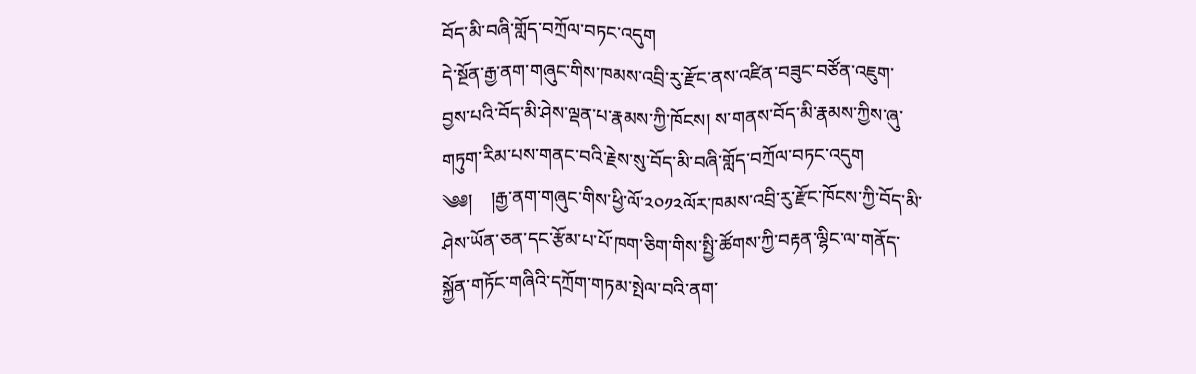བོད་མི་བཞི་གློད་བཀྲོལ་བཏང་འདུག
དེ་སྔོན་རྒྱ་ནག་གཞུང་གིས་ཁམས་འབྲི་རུ་རྫོང་ནས་འཛིན་བཟུང་བཙོན་འཇུག་བྱས་པའི་བོད་མི་ཤེས་ལྡན་པ་རྣམས་ཀྱི་ཁོངས། ས་གནས་བོད་མི་རྣམས་ཀྱིས་ཞུ་གཏུག་རིམ་པས་གནང་བའི་རྗེས་སུ་བོད་མི་བཞི་གློད་བཀྲོལ་བཏང་འདུག
༄༅།    །རྒྱ་ནག་གཞུང་གིས་ཕྱི་ལོ་༢༠༡༢ལོར་ཁམས་འབྲི་རུ་རྫོང་ཁོངས་ཀྱི་བོད་མི་ཤེས་ཡོན་ཅན་དང་རྩོམ་པ་པོ་ཁག་ཅིག་གིས་སྤྱི་ཚོགས་ཀྱི་བརྟན་ལྷིང་ལ་གནོད་སྐྱོན་གཏོང་གཞིའི་དཀྲོག་གཏམ་སྤེལ་བའི་ནག་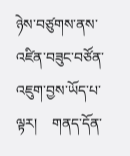ཉེས་བཙུགས་ནས་འཛིན་བཟུང་བཙོན་འཇུག་བྱས་ཡོད་པ་ལྟར།    གནད་དོན་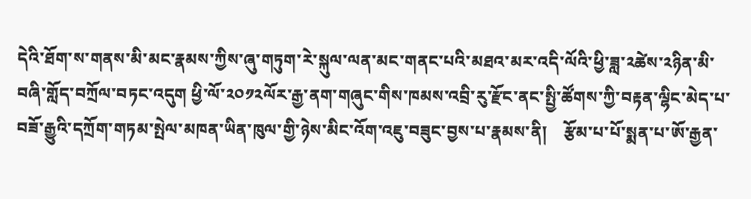དེའི་ཐོག་ས་གནས་མི་མང་རྣམས་ཀྱིས་ཞུ་གཏུག་རེ་སྐུལ་ལན་མང་གནང་པའི་མཐའ་མར་འདི་ལོའི་ཕྱི་ཟླ་༢ཚེས་༢ཉིན་མི་བཞི་གློད་བཀྲོལ་བཏང་འདུག ཕྱི་ལོ་༢༠༡༢ལོར་རྒྱ་ནག་གཞུང་གིས་ཁམས་འབྲི་རུ་རྫོང་ནང་སྤྱི་ཚོགས་ཀྱི་བརྟན་ལྷིང་མེད་པ་བཟོ་རྒྱུའི་དཀྲོག་གཏམ་སྤེལ་མཁན་ཡིན་ཁུལ་གྱི་ཉེས་མིང་འོག་འཇུ་བཟུང་བྱས་པ་རྣམས་ནི།    རྩོམ་པ་པོ་སྨན་པ་ཨོ་རྒྱན་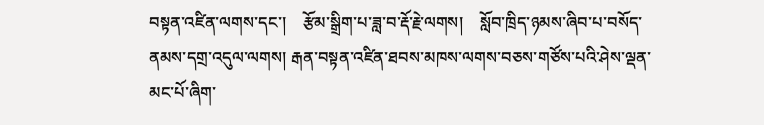བསྟན་འཛིན་ལགས་དང་།    རྩོམ་སྒྲིག་པ་ཟླ་བ་རྡོ་རྗེ་ལགས།    སློབ་ཁྲིད་ཉམས་ཞིབ་པ་བསོད་ནམས་དགྲ་འདུལ་ལགས། རྒན་བསྟན་འཛིན་ཐབས་མཁས་ལགས་བཅས་གཙོས་པའི་ཤེས་ལྡན་མང་པོ་ཞིག་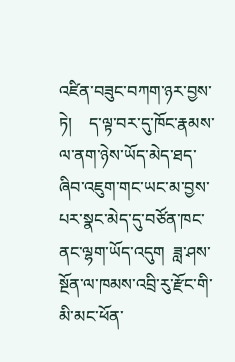འཛིན་བཟུང་བཀག་ཉར་བྱས་ཏེ།    ད་ལྟ་བར་དུ་ཁོང་རྣམས་ལ་ནག་ཉེས་ཡོད་མེད་ཐད་ཞིབ་འཇུག་གང་ཡང་མ་བྱས་པར་སྣང་མེད་དུ་བཙོན་ཁང་ནང་ལྷག་ཡོད་འདུག  ཟླ་ཤས་སྔོན་ལ་ཁམས་འབྲི་རུ་རྫོང་གི་མི་མང་ཕོན་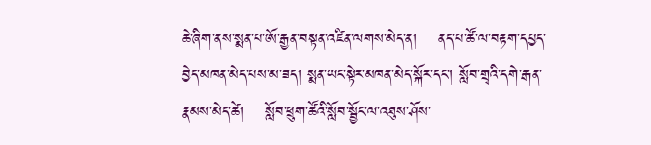ཆེ་ཞིག་ནས་སྨན་པ་ཨོ་རྒྱན་བསྟན་འཛིན་ལགས་མེད་ན།    ནད་པ་ཚོ་ལ་བརྟག་དཔྱད་བྱེད་མཁན་མེད་པས་མ་ཟད། སྨན་ཡང་སྟེར་མཁན་མེད་སྐོར་དང་། སློབ་གྲྭའི་དགེ་རྒན་རྣམས་མེད་ཚེ།    སློབ་ཕྲུག་ཚོའི་སློབ་སྦྱོང་ལ་འཐུས་ཤོས་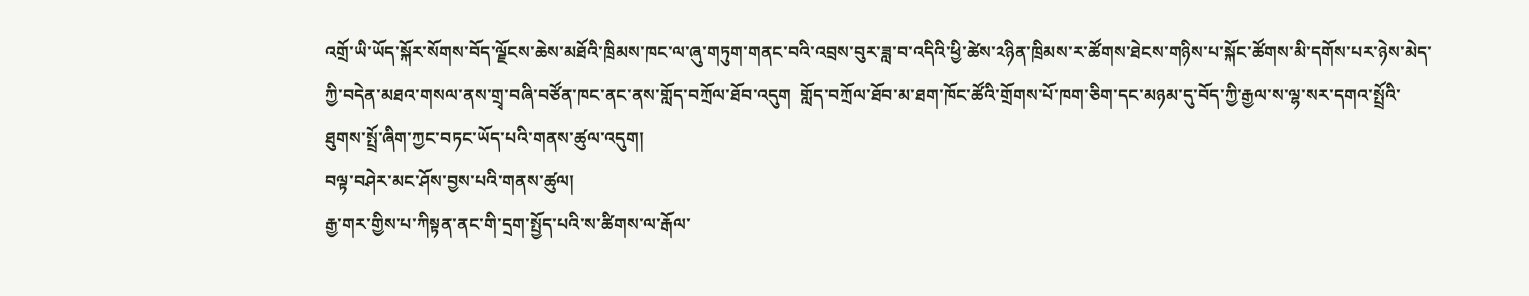འགྲོ་ཡི་ཡོད་སྐོར་སོགས་བོད་ལྗོངས་ཆེས་མཐོའི་ཁྲིམས་ཁང་ལ་ཞུ་གཏུག་གནང་བའི་འབྲས་བུར་ཟླ་བ་འདིའི་ཕྱི་ཚེས་༢ཉིན་ཁྲིམས་ར་ཚོགས་ཐེངས་གཉིས་པ་སྐོང་ཚོགས་མི་དགོས་པར་ཉེས་མེད་ཀྱི་བདེན་མཐའ་གསལ་ནས་གྲྭ་བཞི་བཙོན་ཁང་ནང་ནས་གློད་བཀྲོལ་ཐོབ་འདུག  གློད་བཀྲོལ་ཐོབ་མ་ཐག་ཁོང་ཚོའི་གྲོགས་པོ་ཁག་ཅིག་དང་མཉམ་དུ་བོད་ཀྱི་རྒྱལ་ས་ལྷ་སར་དགའ་སྤྲོའི་ཐུགས་སྤྲོ་ཞིག་ཀྱང་བཏང་ཡོད་པའི་གནས་ཚུལ་འདུག།
བལྟ་བཤེར་མང་ཤོས་བྱས་པའི་གནས་ཚུལ།
རྒྱ་གར་གྱིས་པ་ཀིསྟན་ནང་གི་དྲག་སྤྱོད་པའི་ས་ཚིགས་ལ་རྒོལ་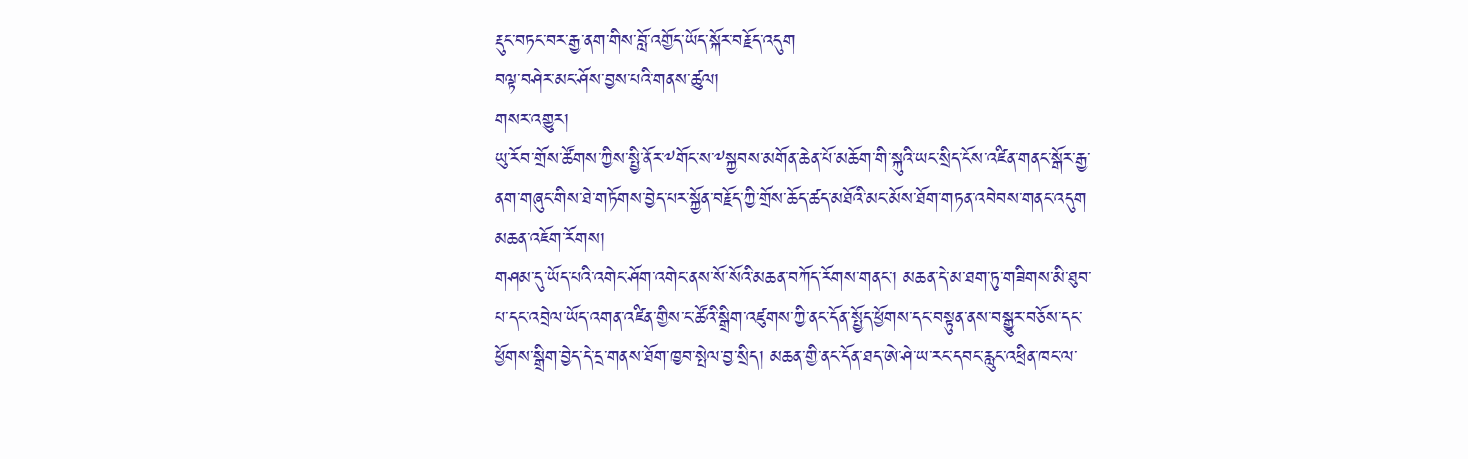རྡུང་བཏང་བར་རྒྱ་ནག་གིས་བློ་འགྱོད་ཡོད་སྐོར་བརྗོད་འདུག
བལྟ་བཤེར་མང་ཤོས་བྱས་པའི་གནས་ཚུལ།
གསར་འགྱུར།
ཡུ་རོབ་གྲོས་ཚོགས་ཀྱིས་སྤྱི་ནོར་༸གོང་ས་༸སྐྱབས་མགོན་ཆེན་པོ་མཆོག་གི་སྐུའི་ཡང་སྲིད་ངོས་འཛིན་གནང་སྒོར་རྒྱ་ནག་གཞུང་གིས་ཐེ་གཏོགས་བྱེད་པར་སྐྱོན་བརྗོད་ཀྱི་གྲོས་ཆོད་ཚད་མཐོའི་མང་མོས་ཐོག་གཏན་འབེབས་གནང་འདུག
མཆན་འཇོག་རོགས།
གཤམ་དུ་ཡོད་པའི་འགེང་ཤོག་འགེང་ནས་སོ་སོའི་མཆན་བཀོད་རོགས་གནང་། མཆན་དེ་མ་ཐག་ཏུ་གཟིགས་མི་ཐུབ་པ་དང་འབྲེལ་ཡོད་འགན་འཛིན་གྱིས་ང་ཚོའི་སྒྲིག་འཛུགས་ཀྱི་ནང་དོན་སྤྱོད་ཕྱོགས་དང་བསྟུན་ནས་བསྒྱུར་བཅོས་དང་ཕྱོགས་སྒྲིག་བྱེད་དེ་དྲ་གནས་ཐོག་ཁྱབ་སྤེལ་བྱ་སྲིད། མཆན་གྱི་ནང་དོན་ཐད་ཨེ་ཤེ་ཡ་རང་དབང་རླུང་འཕྲིན་ཁང་ལ་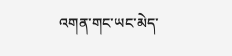འགན་གང་ཡང་མེད་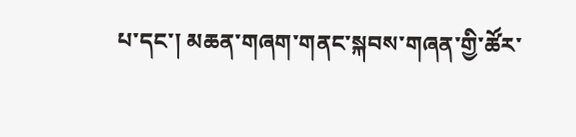པ་དང་། མཆན་གཞག་གནང་སྐབས་གཞན་གྱི་ཚོར་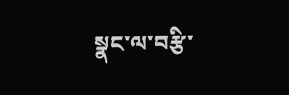སྣང་ལ་བརྩི་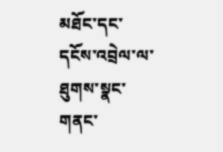མཐོང་དང་དངོས་འབྲེལ་ལ་ཐུགས་སྣང་གནང་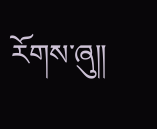རོགས་ཞུ༎